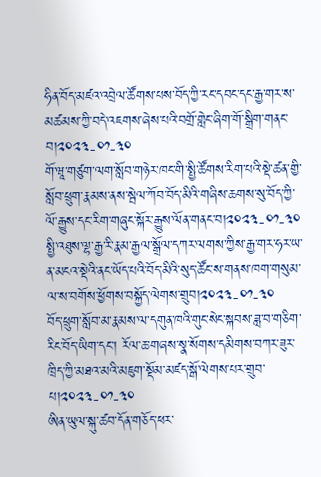ཧིན་བོད་མཛའ་འབྲེལ་ཚོགས་པས་བོད་ཀྱི་རང་དབང་དང་རྒྱ་གར་ས་མཚམས་ཀྱི་བདེ་འཇགས་ཞེས་པའི་བགྲོ་གླེང་ཞིག་གོ་སྒྲིག་གནང་བ།༢༠༢༣-༠༡-༣༠
གོ་ཝཱ་གཙུག་ལག་སློབ་གཉེར་ཁང་གི་སྤྱི་ཚོགས་རིག་པའི་སྡེ་ཚན་གྱི་སློབ་ཕྲུག་རྣམས་ནས་སྦེལ་ཀོབ་བོད་མིའི་གཞིས་ཆགས་སུ་བོད་ཀྱི་ལོ་རྒྱུས་དང་རིག་གཞུང་སྐོར་རྒྱུས་ལོན་གནང་བ།༢༠༢༣-༠༡-༣༠
སྤྱི་འཐུས་ལྷ་རྒྱ་རི་རྣམ་རྒྱལ་སྒྲོལ་དཀར་ལགས་ཀྱིས་རྒྱ་གར་ཧར་ཡ་ན་མངའ་སྡེའི་ནང་ཡོད་པའི་བོད་མིའི་སུད་ཚོང་ས་གནས་ཁག་གསུམ་ལ་ས་བགོས་ཕྱོགས་བསྐྱོད་ལེགས་གྲུབ།༢༠༢༣-༠༡-༣༠
བོད་ཕྲུག་སློབ་མ་རྣམས་ལ་དགུན་ཁའི་གུང་སེང་སྐབས་ཟླ་བ་གཅིག་རིང་བོད་ཡིག་དང་། རོལ་ཆ་གཞས་སྣ་སོགས་དམིགས་བཀར་ཟུར་ཁྲིད་ཀྱི་མཐའ་མའི་མཇུག་སྡོམ་མཛད་སྒོ་ལེགས་པར་གྲུབ་པ།༢༠༢༣-༠༡-༣༠
ཨིན་ཡུལ་སྐུ་ཚབ་དོན་གཅོད་ཕར་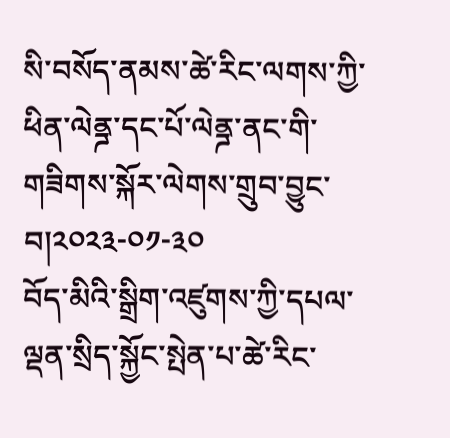སི་བསོད་ནམས་ཚེ་རིང་ལགས་ཀྱི་ཕིན་ལེནྜ་དང་པོ་ལེནྜ་ནང་གི་གཟིགས་སྐོར་ལེགས་གྲུབ་བྱུང་བ།༢༠༢༣-༠༡-༣༠
བོད་མིའི་སྒྲིག་འཛུགས་ཀྱི་དཔལ་ལྡན་སྲིད་སྐྱོང་སྤེན་པ་ཚེ་རིང་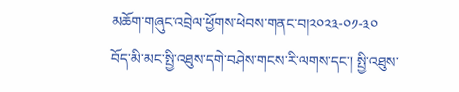མཆོག་གཞུང་འབྲེལ་ཕྱོགས་ཕེབས་གནང་བ།༢༠༢༣-༠༡-༣༠
བོད་མི་མང་སྤྱི་འཐུས་དགེ་བཤེས་གངས་རི་ལགས་དང་། སྤྱི་འཐུས་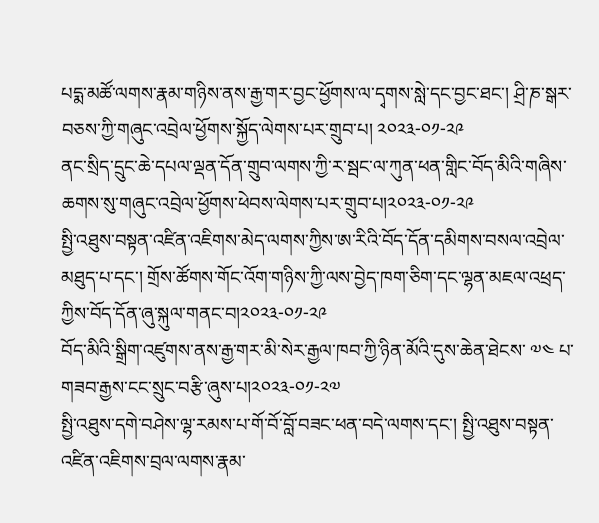པདྨ་མཚོ་ལགས་རྣམ་གཉིས་ནས་རྒྱ་གར་བྱང་ཕྱོགས་ལ་དྭགས་སླེ་དང་བྱང་ཐང་། ཤྲི་ཎ་སྒར་བཅས་ཀྱི་གཞུང་འབྲེལ་ཕྱོགས་སྐྱོད་ལེགས་པར་གྲུབ་པ། ༢༠༢༣-༠༡-༢༩
ནང་སྲིད་དྲུང་ཆེ་དཔལ་ལྡན་དོན་གྲུབ་ལགས་ཀྱི་ར་སྦང་ལ་ཀུན་ཕན་གླིང་བོད་མིའི་གཞིས་ཆགས་སུ་གཞུང་འབྲེལ་ཕྱོགས་ཕེབས་ལེགས་པར་གྲུབ་པ།༢༠༢༣-༠༡-༢༩
སྤྱི་འཐུས་བསྟན་འཛིན་འཇིགས་མེད་ལགས་ཀྱིས་ཨ་རིའི་བོད་དོན་དམིགས་བསལ་འབྲེལ་མཐུད་པ་དང་། གྲོས་ཚོགས་གོང་འོག་གཉིས་ཀྱི་ལས་བྱེད་ཁག་ཅིག་དང་ལྷན་མཇལ་འཕྲད་ཀྱིས་བོད་དོན་ཞུ་སྐུལ་གནང་བ།༢༠༢༣-༠༡-༢༩
བོད་མིའི་སྒྲིག་འཛུགས་ནས་རྒྱ་གར་མི་སེར་རྒྱལ་ཁབ་ཀྱི་ཉིན་མོའི་དུས་ཆེན་ཐེངས་ ༧༤ པ་གཟབ་རྒྱས་ངང་སྲུང་བརྩི་ཞུས་པ།༢༠༢༣-༠༡-༢༧
སྤྱི་འཐུས་དགེ་བཤེས་ལྷ་རམས་པ་གོ་བོ་བློ་བཟང་ཕན་བདེ་ལགས་དང་། སྤྱི་འཐུས་བསྟན་འཛིན་འཇིགས་བྲལ་ལགས་རྣམ་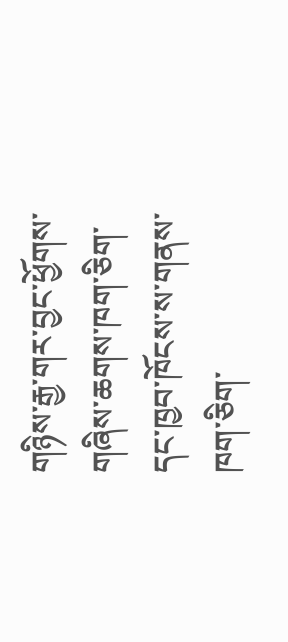གཉིས་རྒྱ་གར་བྱང་ཕྱོགས་གཞིས་ཆགས་ཁག་ཅིག་དང་ཁྱབ་ཁོངས་ས་གནས་ཁག་ཅིག་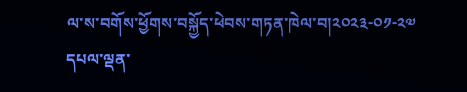ལ་ས་བགོས་ཕྱོགས་བསྐྱོད་ཕེབས་གཏན་ཁེལ་བ།༢༠༢༣-༠༡-༢༧
དཔལ་ལྡན་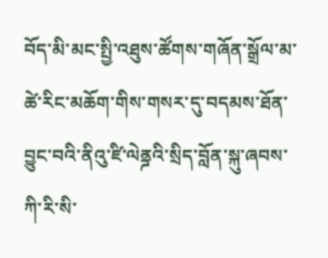བོད་མི་མང་སྤྱི་འཐུས་ཚོགས་གཞོན་སྒྲོལ་མ་ཚེ་རིང་མཆོག་གིས་གསར་དུ་བདམས་ཐོན་བྱུང་བའི་ནིའུ་ཛི་ལེནྜའི་སྲིད་བློན་སྐུ་ཞབས་ཀི་རི་སི་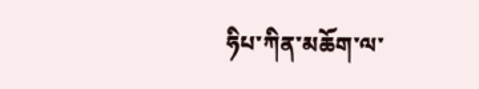ཧིཔ་ཀིན་མཆོག་ལ་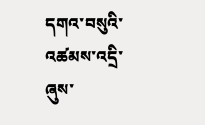དགའ་བསུའི་འཚམས་འདྲི་ཞུས་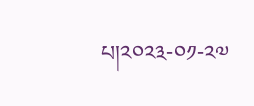པ།༢༠༢༣-༠༡-༢༧